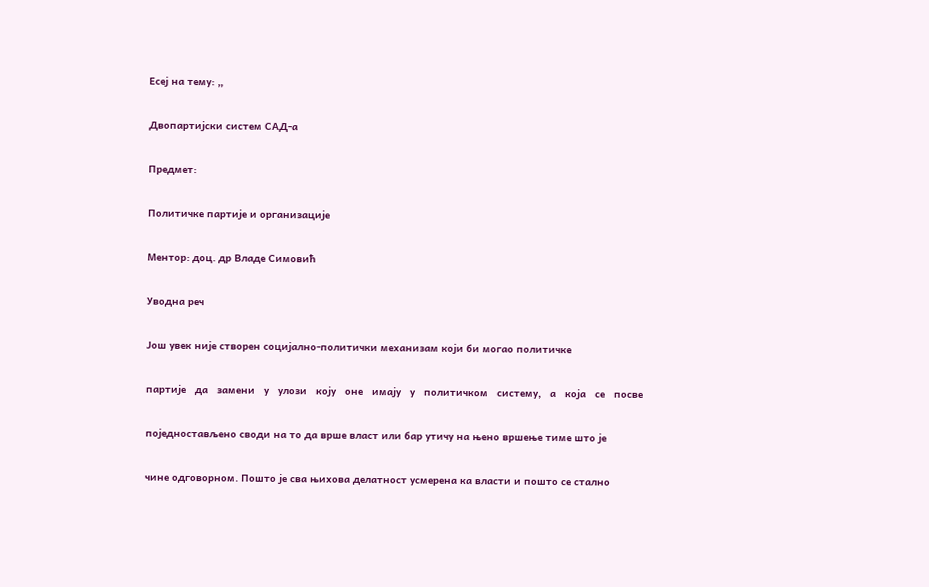Есеј на тему: „

Двопартијски систем САД-а

Предмет:

Политичке партије и организације

Ментор: доц. др Владе Симовић

Уводна реч

Још увек није створен социјално-политички механизам који би могао политичке

партије   да   замени   у   улози   коју   оне   имају   у   политичком   систему,   а   која   се   посве

поједностављено своди на то да врше власт или бар утичу на њено вршење тиме што је

чине одговорном. Пошто је сва њихова делатност усмерена ка власти и пошто се стално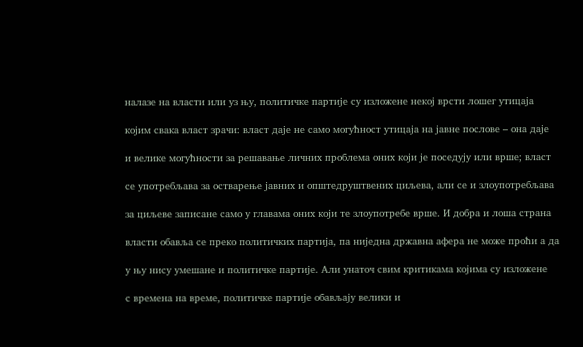налазе на власти или уз њу, политичке партије су изложене некој врсти лошег утицаја

којим свака власт зрачи: власт даје не само могућност утицаја на јавне послове – она даје

и велике могућности за решавање личних проблема оних који је поседују или врше; власт

се употребљава за остварење јавних и општедруштвених циљева, али се и злоупотребљава

за циљеве записане само у главама оних који те злоупотребе врше. И добра и лоша страна

власти обавља се преко политичких партија, па ниједна државна афера не може проћи а да

у њу нису умешане и политичке партије. Али унаточ свим критикама којима су изложене

с времена на време, политичке партије обављају велики и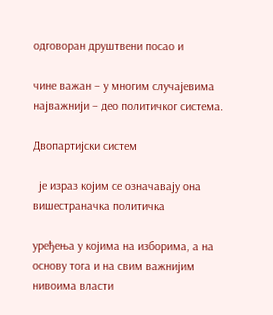одговоран друштвени посао и

чине важан – у многим случајевима најважнији – део политичког система.

Двопартијски систем

  је израз којим се означавају она вишестраначка политичка

уређења у којима на изборима, а на основу тога и на свим важнијим нивоима власти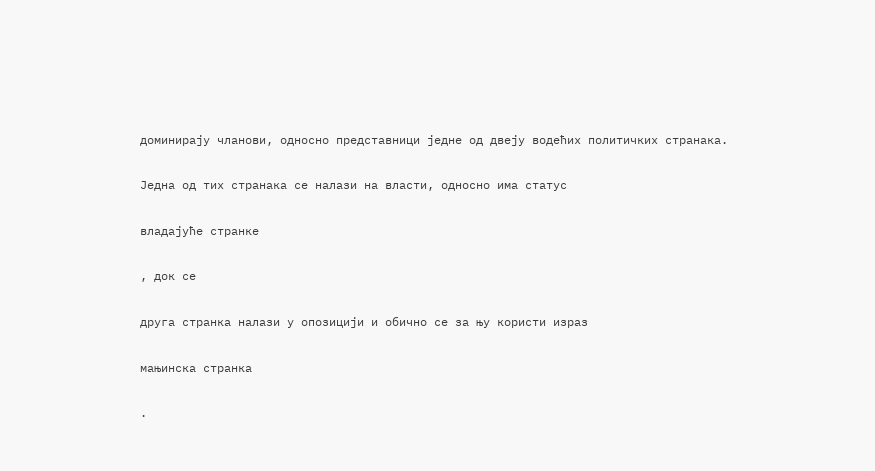доминирају чланови, односно представници једне од двеју водећих политичких странака.

Једна од тих странака се налази на власти, односно има статус

владајуће странке

, док се

друга странка налази у опозицији и обично се за њу користи израз

мањинска странка

.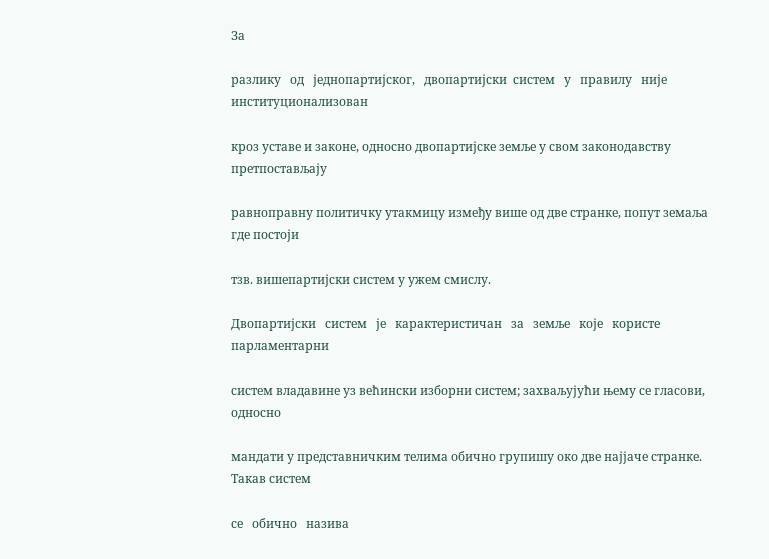За

разлику   од   једнопартијског,   двопартијски  систем   у   правилу   није  институционализован

кроз уставе и законе, односно двопартијске земље у свом законодавству претпостављају

равноправну политичку утакмицу између више од две странке, попут земаља где постоји

тзв. вишепартијски систем у ужем смислу.

Двопартијски   систем   је   карактеристичан   за   земље   које   користе   парламентарни

систем владавине уз већински изборни систем; захваљујући њему се гласови, односно

мандати у представничким телима обично групишу око две најјаче странке. Такав систем

се   обично   назива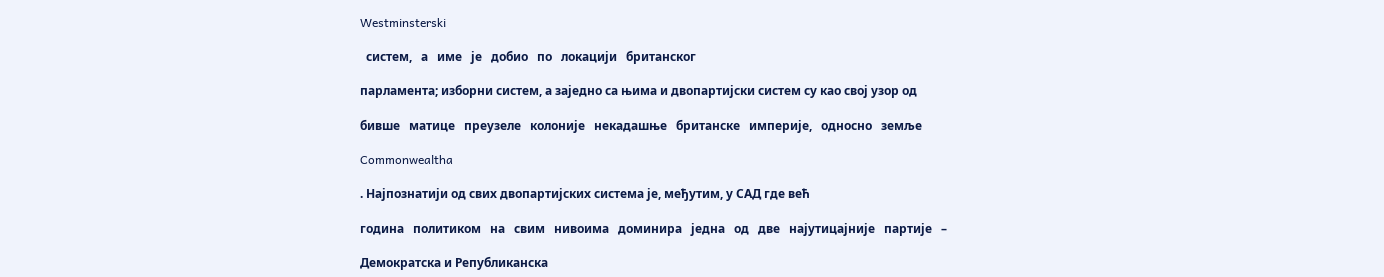Westminsterski

  систем,   а   име   је   добио   по   локацији   британског

парламента; изборни систем, а заједно са њима и двопартијски систем су као свој узор од

бивше   матице   преузеле   колоније   некадашње   британскe   империјe,   односно   земље

Commonwealtha

. Најпознатији од свих двопартијских система је, међутим, у САД где већ

година   политиком   на   свим   нивоима   доминира   једна   од   две   најутицајније   партије   –

Демократска и Републиканска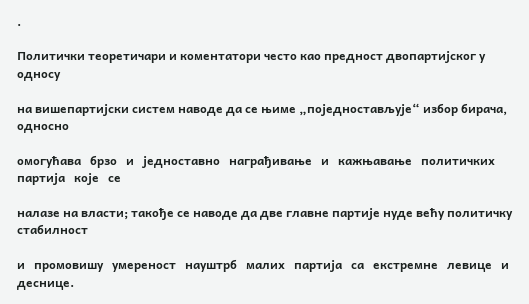.

Политички теоретичари и коментатори често као предност двопартијског у односу

на вишепартијски систем наводе да се њиме „поједностављује“ избор бирача, односно

омогућава   брзо   и   једноставно   награђивање   и   кажњавање   политичких   партија   које   се

налазе на власти; такође се наводе да две главне партије нуде већу политичку стабилност

и   промовишу   умереност   науштрб   малих   партија   са   екстремне   левице   и   деснице.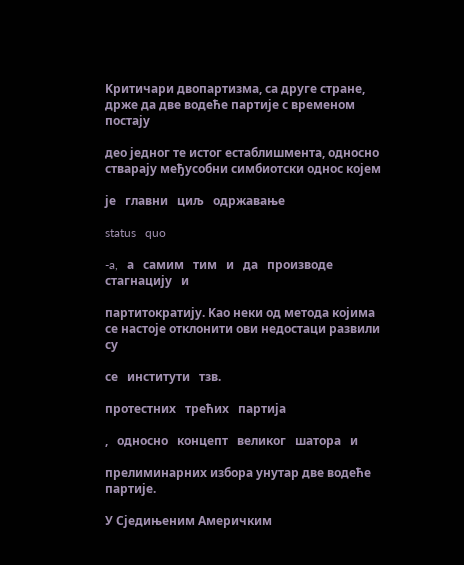Kритичари двопартизма, са друге стране, држе да две водеће партије с временом постају

део једног те истог естаблишмента, односно стварају међусобни симбиотски однос којем

је   главни   циљ   одржавање

status   quo

-a,   а   самим   тим   и   да   производе   стагнацију   и

партитократију. Kао неки од метода којима се настоје отклонити ови недостаци развили су

се   институти   тзв.

протестних   трећих   партија

,   односно   концепт   великог   шатора   и

прелиминарних избора унутар две водеће партије.

У Сједињеним Америчким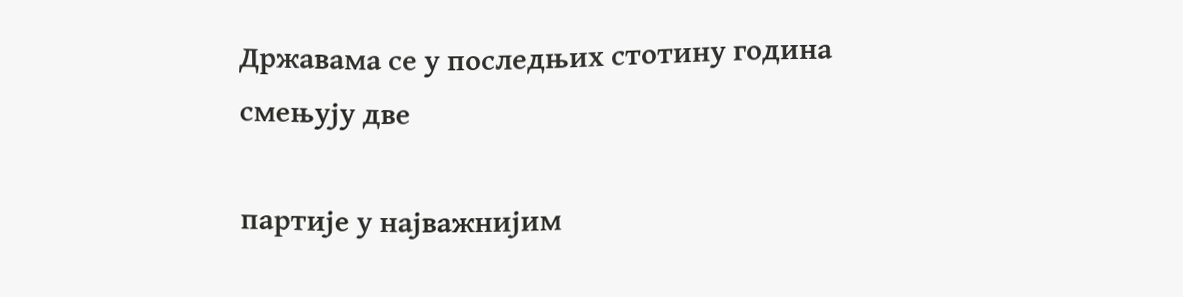Државама се у последњих стотину година смењују две

партије у најважнијим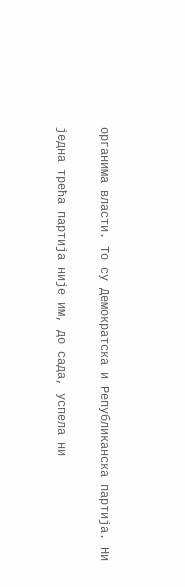органима власти. То су Демократска и Републиканска партија. Ни

једна трећа партија није им, до сада, успела ни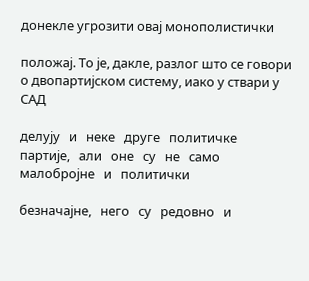донекле угрозити овај монополистички

положај. То је, дакле, разлог што се говори о двопартијском систему, иако у ствари у САД

делују   и   неке   друге   политичке   партије,   али   оне   су   не   само   малобројне   и   политички

безначајне,   него   су   редовно   и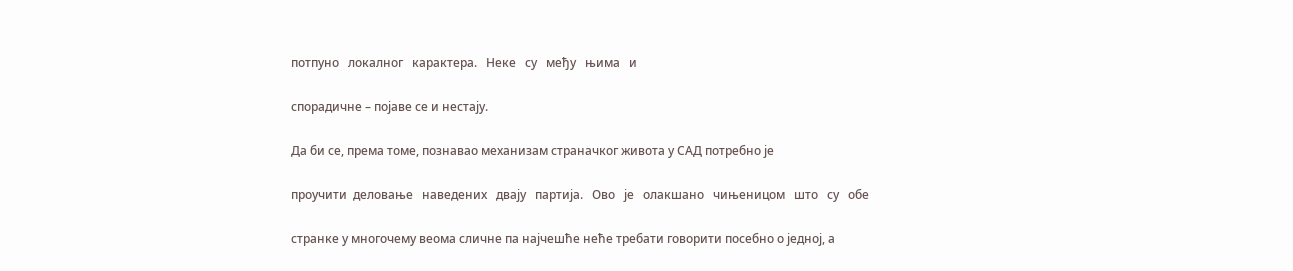потпуно   локалног   карактера.   Неке   су   међу   њима   и

спорадичне – појаве се и нестају.

Да би се, према томе, познавао механизам страначког живота у САД потребно је

проучити  деловање   наведених   двају   партија.   Ово   је   олакшано   чињеницом   што   су   обе

странке у многочему веома сличне па најчешће неће требати говорити посебно о једној, а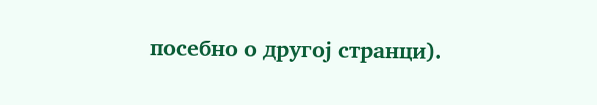посебно о другој странци).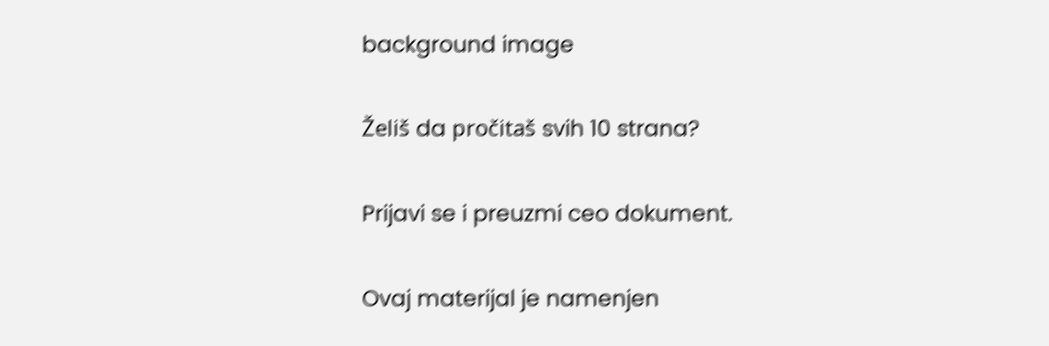background image

Želiš da pročitaš svih 10 strana?

Prijavi se i preuzmi ceo dokument.

Ovaj materijal je namenjen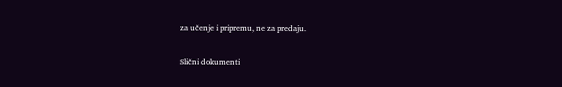za učenje i pripremu, ne za predaju.

Slični dokumenti